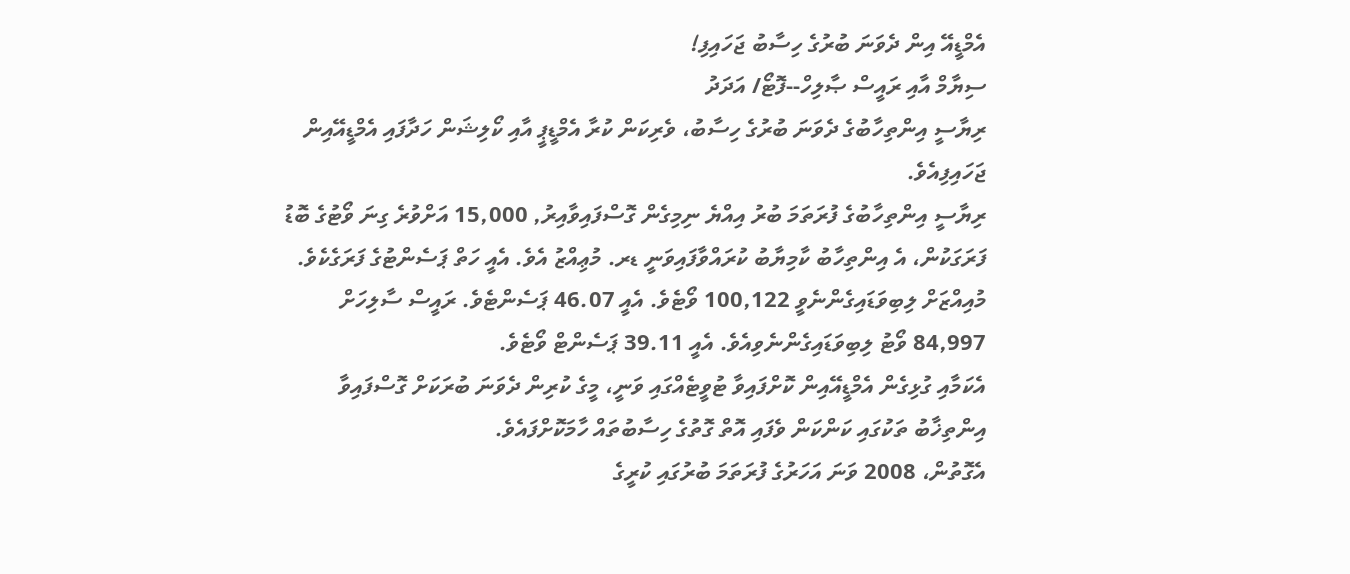އެމްޑީއޭ އިން ދެވަނަ ބުރުގެ ހިސާބު ޖަހައިފި!
ސިޔާމް އާއި ރައީސް ޞާލިހް--ފޮޓޯ/ އަދަދު
ރިޔާސީ އިންތިހާބުގެ ދެވަނަ ބުރުގެ ހިސާބު، ވެރިކަން ކުރާ އެމްޑީޕީ އާއި ކޯލިޝަން ހަދާފައި އެމްޑީއޭއިން ޖަހައިފިއެވެ.
ރިޔާސީ އިންތިހާބުގެ ފުރަތަމަ ބުރު އިއްޔެ ނިމިގެން ގޮސްފައިވާއިރު, 15,000 އަށްވުރެ ގިނަ ވޯޓުގެ ބޮޑު ފަރަގަކުން، އެ އިންތިހާބު ކާމިޔާބު ކުރައްވާފައިވަނީ ޑރ. މުޢިއްޒު އެވެ. އެއީ ހަތް ޕަސެންޓުގެ ފަރަގެކެވެ.
މުއިއްޒަށް ލިބިވަޑައިގެންނެވީ 100,122 ވޯޓެވެ. އެއީ 46.07 ޕަސެންޓެވެ. ރައީސް ސާލިހަށް 84,997 ވޯޓު ލިބިވަޑައިގެންނެވިއެވެ. އެއީ 39.11 ޕަސެންޓް ވޯޓެވެ.
އެކަމާއި ގުޅިގެން އެމްޑީއޭއިން ކޮށްފައިވާ ޓުވީޓެއްގައި ވަނީ، މީގެ ކުރިން ދެވަނަ ބުރަކަށް ގޮސްފައިވާ އިންތިޚާބު ތަކުގައި ކަންކަން ވެފައި އޮތް ގޮތުގެ ހިސާބުތައް ހާމަކޮށްފައެވެ.
އެގޮތުން، 2008 ވަނަ އަހަރުގެ ފުރަތަމަ ބުރުގައި ކުރީގެ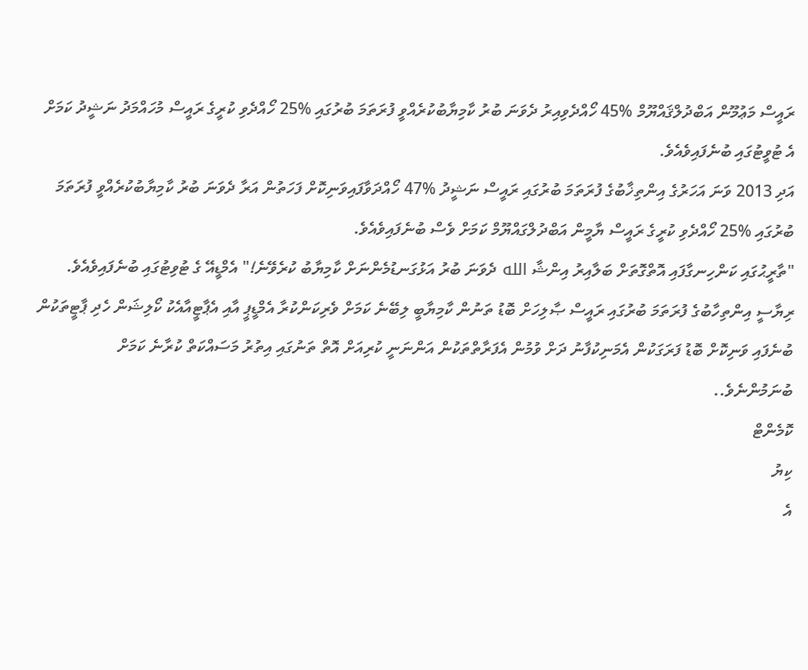ރައީސް މަޢުމޫން އަބްދުލްޤައްޔޫމް %45 ހޯއްދެވިއިރު ދެވަނަ ބުރު ކާމިޔާބުކުރެއްވީ ފުރަތަމަ ބުރުގައި %25 ހޯއްދެވި ކުރީގެ ރައީސް މުހައްމަދު ނަޝީދު ކަމަށް އެ ޓުވީޓުގައި ބުނެފައިވެއެވެ.
އަދި 2013 ވަނަ އަހަރުގެ އިންތިޚާބުގެ ފުރަތަމަ ބުރުގައި ރައީސް ނަޝީދު %47 ހޯއްދަވާފައިވަނިކޮށް ފަހަތުން އަރާ ދެވަނަ ބުރު ކާމިޔާބުކުރެއްވީ ފުރަތަމަ ބުރުގައި %25 ހޯއްދެވި ކުރީގެ ރައީސް ޔާމީން އަބްދުލްގައްޔޫމް ކަމަށް ވެސް ބުނެފައިވެއެވެ.
"ތާރީޙުގައި ކަންހިނގާފައި އޮތްގޮތަށް ބަލާއިރު އިންޝާ الله ދެވަނަ ބުރު އަޅުގަނޑުމެންނަށް ކާމިޔާބު ކުރެވޭނެ!" އެމްޑީއޭ ގެ ޓުވިޓުގައި ބުނެފައިވެއެވެ.
ރިޔާސީ އިންތިހާބުގެ ފުރަތަމަ ބުރުގައި ރައީސް ޞާލިހަށް ބޮޑު ތަނުން ކާމިޔާބީ ލިބޭނެ ކަމަށް ވެރިކަންކުރާ އެމްޑީޕީ އާއި އެޕާޓީއާއެކު ކޯލިޝަން ހެދި ޕާޓީތަކުން ބުނެފައި ވަނިކޮށް ބޮޑު ފަރަގަކުން އެމަނިކުފާނު ދަށް ވުމުން އެފަރާތްތަކުން އަންނަނީ ކުރިއަށް އޮތް ތަނުގައި އިތުރު މަސައްކަތް ކުރާނެ ކަމަށް ބުނަމުންނެވެ..
ކޮމެންޓް
ކިޔު
އެ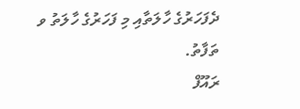ދެފަހަރުގެ ހާލަތާއި މި ފަހަރުގެ ހާލަތު ވ ތަފާތު.
ރައޫފް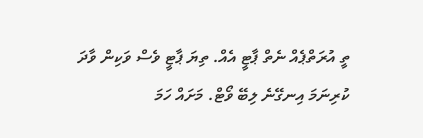ތީ އުރަތްޕެއް ނެތް ޕާޓީ އެއް. ތިޔަ ޕާޓީ ވެސް ވަކިން ވާދަ ކުރިނަމަ އިނގޭނެ ލިބޭ ވޯޓް. މަށައް ހަމަ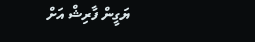ޔަގީން ފާރިޝް އަށް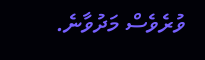ވުރެވެސް މަދުވާނެ.